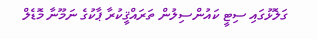ގަލޮޅުގައި ސިޓީ ކައުންސިލުން ތަރައްޤީކުރާ ޕާކުގެ ނަމޫނާ މޮޑެލް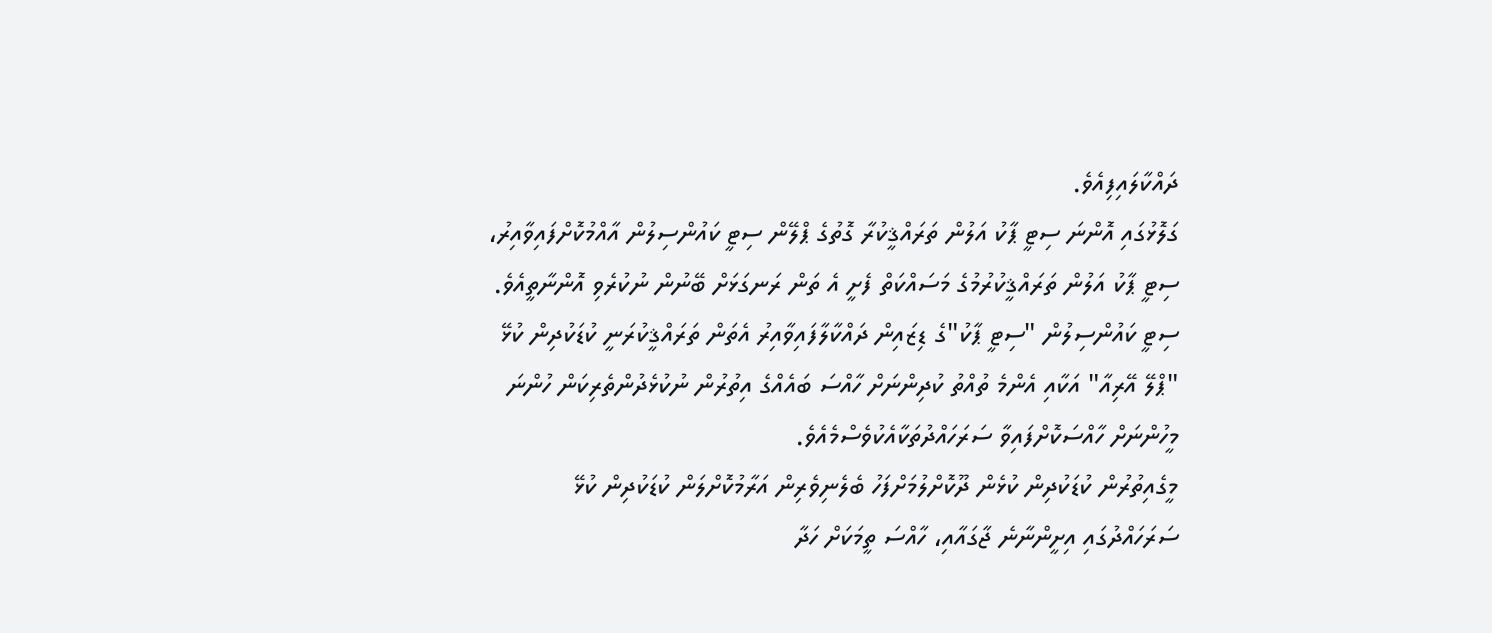ދައްކާލައިފިއެވެ.
ގަލޮޅުގައި އޮންނަ ސިޓީ ޕާކު އަލުން ތަރައްޤީކުރާ ގޮތުގެ ޕްލޭން ސިޓީ ކައުންސިލުން އާއްމުކޮށްފައިވާއިރު، ސިޓީ ޕާކު އަލުން ތަރައްޤީކުރުމުގެ މަސައްކަތް ފެށީ އެ ތަން ރަނގަޅަށް ބޭނުން ނުކުރެވި އޮންނާތީއެވެ.
ސިޓީ ކައުންސިލުން "ސިޓީ ޕާކު"ގެ ޑިޒައިން ދައްކާލާފައިވާއިރު އެތަން ތަރައްޤީކުރަނީ ކުޑަކުދިން ކުޅޭ "ޕްލޭ އޭރިއާ" އަކާއި އެންމެ ތުއްތު ކުދިންނަށް ހާއްސަ ބައެއްގެ އިތުރުން ނުކުޅެދުންތެރިކަން ހުންނަ މީހުންނަށް ހާއްސަކޮށްފައިވާ ސަރަހައްދުތަކާއެކުވެސްމެއެވެ.
މީގެއިތުރުން ކުޑަކުދިން ކުޅެން ދޫކޮށްލުމަށްފަހު ބެލެނިވެރިން އަރާމުކޮށްލަން ކުޑަކުދިން ކުޅޭ ސަރަހައްދުގައި އިށީންނާނެ ޖާގައާއި، ހާއްސަ ތީމަކަށް ހަދާ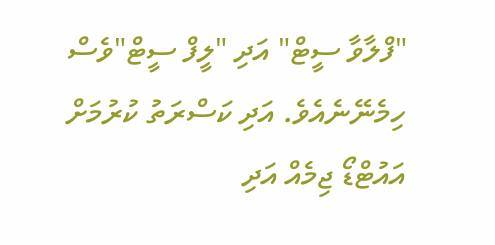"ފްލާވާ ސީޓް" އަދި "ލީފް ސީޓް"ވެސް ހިމެނޭނެއެވެ. އަދި ކަސްރަތު ކުރުމަށް އައުޓްޑޯ ޖިމެއް އަދި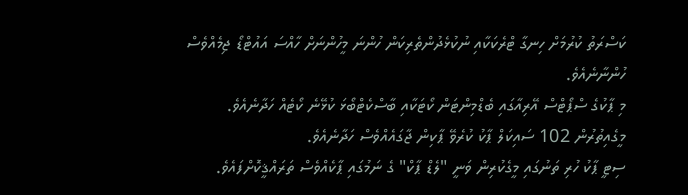ކަސްރަތު ކުރުމަށް ހިނގާ ޓްރެކަކާއި ނުކުޅެދުންތެރިކަން ހުންނަ މީހުންނަށް ހާއްސަ އައުޓްޑޯ ޖިމެއްވެސް ހުންނާނެއެވެ.
މި ޕާކުގެ ސްޕޯޓްސް އޭރިއާގައި ބެޑްމިންޓަން ކޯޓަކާއި ބާސްކެޓްބޯޅަ ކުޅޭނެ ކޯޓެއް ހަދާނެއެވެ. މީގެއިތުރުން 102 ސައިކަލް ޕާކު ކުރެވޭ ޕާކިން ޖާގައެއްވެސް ހަދާނެއެވެ.
ސިޓީ ޕާކު ހުރި ތަނުގައި މީގެކުރިން ވަނީ "ލެޑް ޕާކް" ގެ ނަމުގައި ޕާކެއްވެސް ތަރައްޤީކޮށްފައެވެ.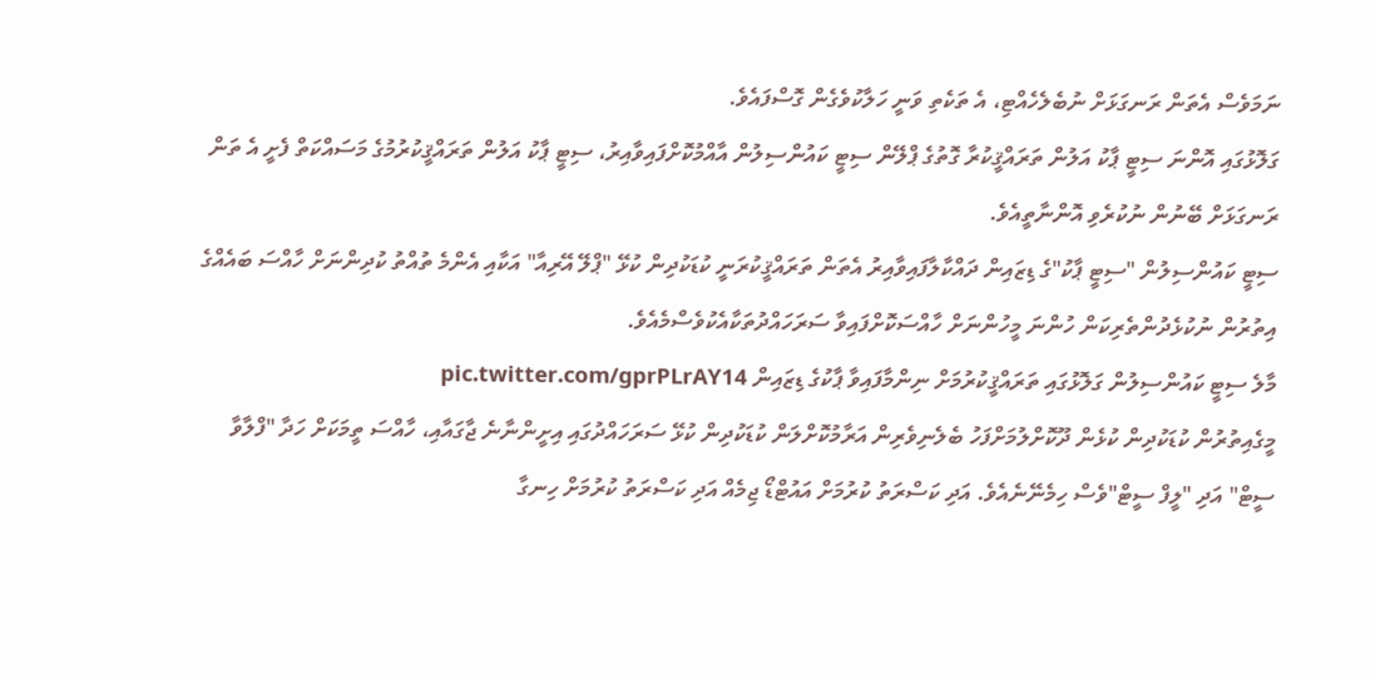ނަމަވެސް އެތަން ރަނގަޅަށް ނުބެލެހެއްޓި، އެ ތަކެތި ވަނީ ހަލާކުވެގެން ގޮސްފައެވެ.
ގަލޮޅުގައި އޮންނަ ސިޓީ ޕާކު އަލުން ތަރައްޤީކުރާ ގޮތުގެ ޕްލޭން ސިޓީ ކައުންސިލުން އާއްމުކޮށްފައިވާއިރު، ސިޓީ ޕާކު އަލުން ތަރައްޤީކުރުމުގެ މަސައްކަތް ފެށީ އެ ތަން ރަނގަޅަށް ބޭނުން ނުކުރެވި އޮންނާތީއެވެ.
ސިޓީ ކައުންސިލުން "ސިޓީ ޕާކު"ގެ ޑިޒައިން ދައްކާލާފައިވާއިރު އެތަން ތަރައްޤީކުރަނީ ކުޑަކުދިން ކުޅޭ "ޕްލޭ އޭރިއާ" އަކާއި އެންމެ ތުއްތު ކުދިންނަށް ހާއްސަ ބައެއްގެ އިތުރުން ނުކުޅެދުންތެރިކަން ހުންނަ މީހުންނަށް ހާއްސަކޮށްފައިވާ ސަރަހައްދުތަކާއެކުވެސްމެއެވެ.
މާލެ ސިޓީ ކައުންސިލުން ގަލޮޅުގައި ތަރައްޤީކުރުމަށް ނިންމާފައިވާ ޕާކުގެ ޑިޒައިން pic.twitter.com/gprPLrAY14
މީގެއިތުރުން ކުޑަކުދިން ކުޅެން ދޫކޮށްލުމަށްފަހު ބެލެނިވެރިން އަރާމުކޮށްލަން ކުޑަކުދިން ކުޅޭ ސަރަހައްދުގައި އިށީންނާނެ ޖާގައާއި، ހާއްސަ ތީމަކަށް ހަދާ "ފްލާވާ ސީޓް" އަދި "ލީފް ސީޓް"ވެސް ހިމެނޭނެއެވެ. އަދި ކަސްރަތު ކުރުމަށް އައުޓްޑޯ ޖިމެއް އަދި ކަސްރަތު ކުރުމަށް ހިނގާ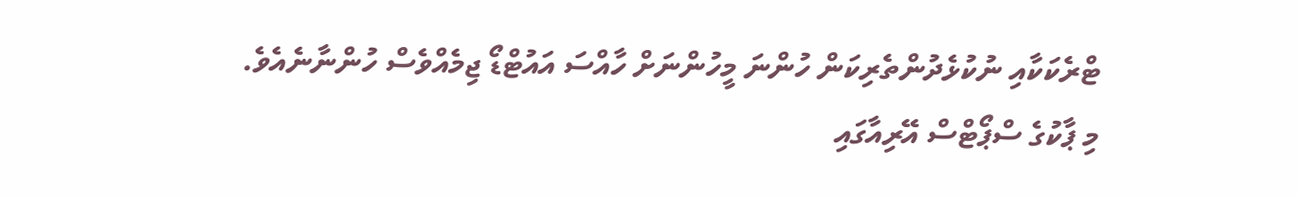ޓްރެކަކާއި ނުކުޅެދުންތެރިކަން ހުންނަ މީހުންނަށް ހާއްސަ އައުޓްޑޯ ޖިމެއްވެސް ހުންނާނެއެވެ.
މި ޕާކުގެ ސްޕޯޓްސް އޭރިއާގައި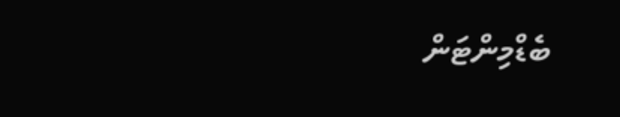ބެޑްމިންޓަން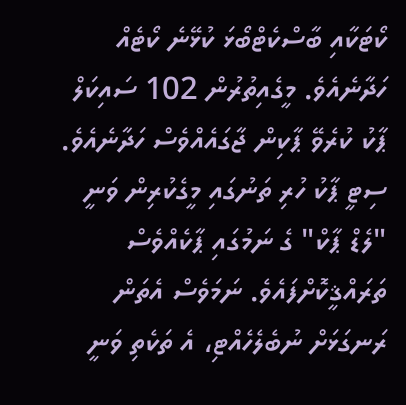ކޯޓަކާއި ބާސްކެޓްބޯޅަ ކުޅޭނެ ކޯޓެއް ހަދާނެއެވެ. މީގެއިތުރުން 102 ސައިކަލް ޕާކު ކުރެވޭ ޕާކިން ޖާގައެއްވެސް ހަދާނެއެވެ.
ސިޓީ ޕާކު ހުރި ތަނުގައި މީގެކުރިން ވަނީ "ލެޑް ޕާކް" ގެ ނަމުގައި ޕާކެއްވެސް ތަރައްޤީކޮށްފައެވެ. ނަމަވެސް އެތަން ރަނގަޅަށް ނުބެލެހެއްޓި، އެ ތަކެތި ވަނީ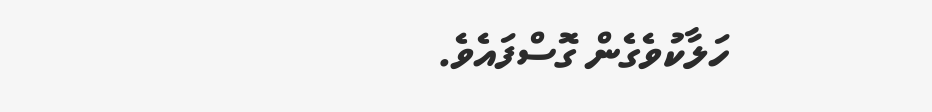ހަލާކުވެގެން ގޮސްފައެވެ.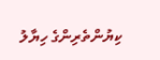ކިޔުންތެރިންގެ ހިޔާލު